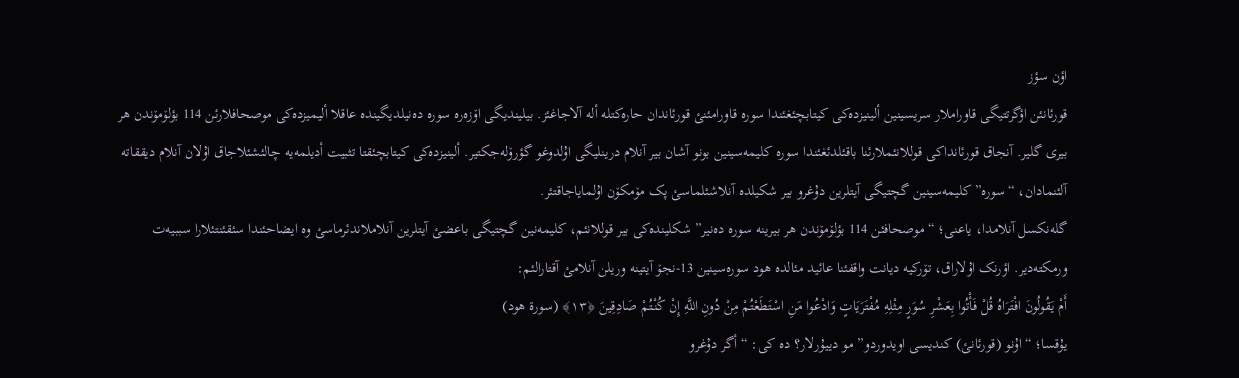اؤن سؤز
قورئانئن اؤگرتتیگی قاوراملار سریسینین ألینیزدەکی کیتابچئغئندا سورە قاورامئنئ قورئاندان حارەکتلە ألە آلاجاغئز. بیلیندیگی اۆزەرە سورە دەنیلدیگیندە عاقلا ألیمیزدەکی موصحافلارئن 114 بؤلۆمۆندن هر بیری گلیر. آنجاق قورئانداکی قوللانئملارئنا باقئلدئغئندا سورە کلیمەسینین بونو آشان بیر آنلام درینلیگی اۇلدوغو گؤرۆلەجکتیر. ألینیزدەکی کیتابچئقتا تثبیت أدیلمەیە چالئشئلاجاق اۇلان آنلام دیققاتە آلئنمادان، “سورە” کلیمەسینین گچتیگی آیتلرین دۇغرو بیر شکیلدە آنلاشئلماسئ پک مۆمکۆن اۇلمایاجاقتئر.
گلەنکسل آنلامدا، یاعنی؛ “موصحافئن 114 بؤلۆمۆندن هر بیرینە سورە دەنیر” شکلیندەکی بیر قوللانئم، کلیمەنین گچتیگی باعضئ آیتلرین آنلاملاندئرماسئ وە ایضاحئندا سئقئنتئلارا سببیەت ورمکتەدیر. اؤرنک اۇلاراق، تۆرکیە دیانت واقفئنا عائید مئالدە هود سورەسینین 13-نجۆ آیتینە وریلن آنلامئ آقتارالئم:
أَمْ يَقُولُونَ افْتَرَاهُ قُلْ فَأْتُوا بِعَشْرِ سُوَرٍ مِثْلِهِ مُفْتَرَيَاتٍ وَادْعُوا مَنِ اسْتَطَعْتُمْ مِنْ دُونِ اللَّهِ إِنْ كُنْتُمْ صَادِقِينَ ﴿۱۳﴾ (سورة هود)
یۇقسا؛ “اۇنو (قورئانئ) کندیسی اویدوردو” مو دییۇرلار؟ دە کی: “أگر دۇغرو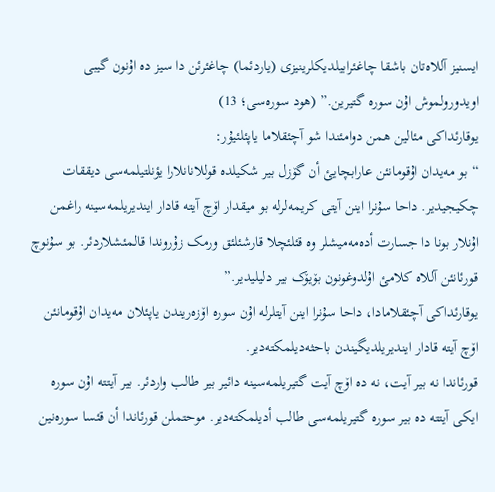ایسنیز آللاەتان باشقا چاغئرابیلدیکلرینیزی (یاردئما) چاغئرئن دا سیز دە اۇنون گیبی اویدورولموش اۇن سورە گتیرین.” (هود سورەسی؛ 13)
یوقارئداکی مئالین همن دوامئندا شو آچئقلاما یاپئلئیۇر:
“بو مەیدان اۇقومانئن عارابچایئ أن گۆزل بیر شکیلدە قوللانانلارا یؤنلتیلمەسی دیققات چکیجیدیر. داحا سۇنرا اینن آیتی کریمەلرلە بو میقدار اۆچ آیتە قادار ایندیریلمەسینە راغمن اۇنلار بونا دا جسارت أدەمەمیشلر وە قئلئچلا قارشئلئق ورمک زۇروندا قالمئشلاردئر. بو سۇنوچ قورئانئن آللاە کلامئ اۇلدوغونون بۆیۆک بیر دلیلیدیر.”
یوقارئداکی آچئقلامادا، داحا سۇنرا اینن آیتلرلە اۇن سورە اۆزەریندن یاپئلان مەیدان اۇقومانئن اۆچ آیتە قادار ایندیریلدیگیندن باحثەدیلمکتەدیر.
قورئاندا نە بیر آیت، نە دە اۆچ آیت گتیریلمەسینە دائیر بیر طالب واردئر. بیر آیتتە اۇن سورە ایکی آیتتە دە بیر سورە گتیریلمەسی طالب أدیلمکتەدیر. موحتملن قورئاندا أن قئسا سورەنین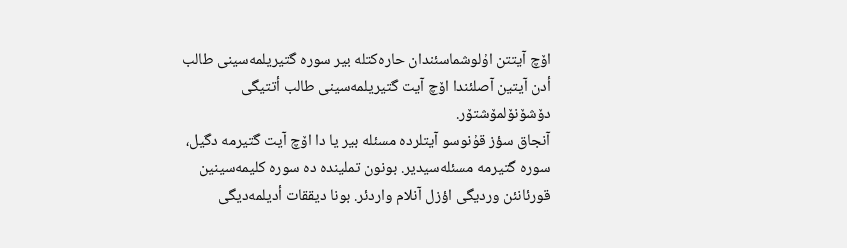اۆچ آیتتن اۇلوشماسئندان حارەکتلە بیر سورە گتیریلمەسینی طالب أدن آیتین آصلئندا اۆچ آیت گتیریلمەسینی طالب أتتیگی دۆشۆنۆلمۆشتۆر.
آنجاق سؤز قۇنوسو آیتلردە مسئلە بیر یا دا اۆچ آیت گتیرمە دگیل، سورە گتیرمە مسئلەسیدیر. بونون تملیندە دە سورە کلیمەسینین قورئانئن وردیگی اؤزل آنلام واردئر. بونا دیققات أدیلمەدیگی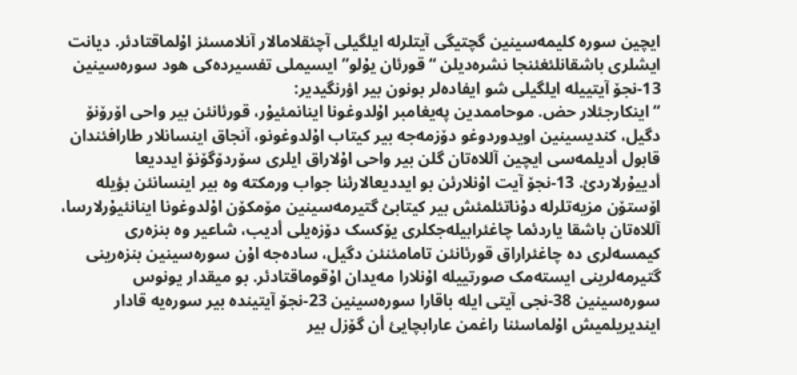ایچین سورە کلیمەسینین گچتیگی آیتلرلە ایلگیلی آچئقلامالار آنلامسئز اۇلماقتادئر. دیانت ایشلری باشقانلئغئنجا نشرەدیلن “قورئان یۇلو” ایسیملی تفسیردەکی هود سورەسینین 13-نجۆ آیتییلە ایلگیلی شو ایفادەلر بونون بیر اؤرنگیدیر:
“اینکارجئلار حض. موحاممدین پەیغامبر اۇلدوغونا اینانمئیۇر، قورئانئن بیر واحی اۆرۆنۆ دگیل، کندیسینین اویدوردوغو دۆزمەجە بیر کیتاب اۇلدوغونو، آنجاق اینسانلار طارافئندان قابول أدیلمەسی ایچین آللاەتان گلن بیر واحی اۇلاراق ایلری سۆردۆگۆنۆ ایددیعا أدییۇرلاردئ. 13-نجۆ آیت اۇنلارئن بو ایددیعالارئنا جواب ورمکتە وە بیر اینسانئن بؤیلە اۆستۆن مزیەتلرلە دۇناتئلمئش بیر کیتابئ گتیرمەسینین مۆمکۆن اۇلدوغونا اینانئیۇرلارسا، آللاەتان باشقا یاردئما چاغئرابیلەجکلری یۆکسک دۆزەیلی أدیب، شاعیر وە بنزەری کیمسەلری دە چاغئراراق قورئانئن تامامئنئن دگیل، سادەجە اۇن سورەسینین بنزەرینی گتیرمەلرینی ایستەمک صورتییلە اۇنلارا مەیدان اۇقوماقتادئر. بو میقدار یونوس سورەسینین 38-نجی آیتی ایلە باقارا سورەسینین 23-نجۆ آیتیندە بیر سورەیە قادار ایندیریلمیش اۇلماسئنا راغمن عارابچایئ أن گۆزل بیر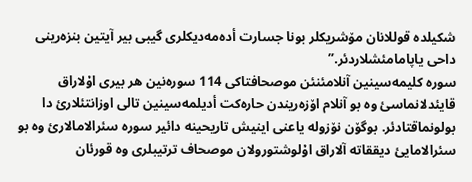شکیلدە قوللانان مۆشریکلر بونا جسارت أدەمەدیکلری گیبی بیر آیتین بنزەرینی داحی یاپامامئشلاردئر.”
سورە کلیمەسینین آنلامئنئن موصحافتاکی 114 سورەنین هر بیری اۇلاراق قایئدلانماسئ وە بو آنلام اۆزەریندن حارەکت أدیلمەسینین تالی اوزانتئلارئ دا بولونماقتادئر. بوگۆن نۆزولە یاعنی اینیش تاریحینە دائیر سورە سئرالامالارئ وە بو سئرالامایئ دیققاتە آلاراق اۇلوشتورولان موصحاف ترتیبلری وە قورئان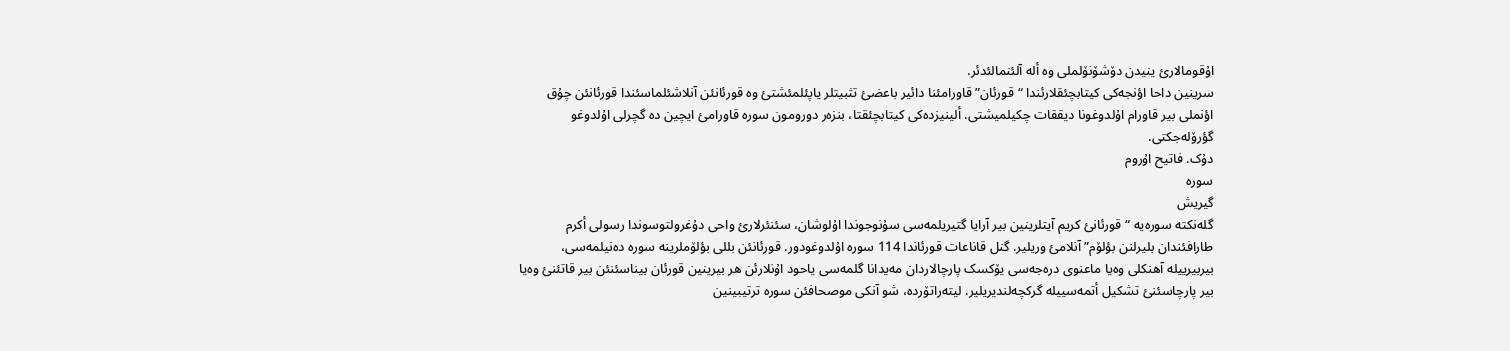اۇقومالارئ ینیدن دۆشۆنۆلملی وە ألە آلئنمالئدئر.
سرینین داحا اؤنجەکی کیتابچئقلارئندا “قورئان” قاورامئنا دائیر باعضئ تثبیتلر یاپئلمئشتئ وە قورئانئن آنلاشئلماسئندا قورئانئن چۇق اؤنملی بیر قاورام اۇلدوغونا دیققات چکیلمیشتی. ألینیزدەکی کیتابچئقتا، بنزەر دورومون سورە قاورامئ ایچین دە گچرلی اۇلدوغو گؤرۆلەجکتی.
دۇک. فاتیح اۇروم
سورە
گیریش
گلەنکتە سورەیە “قورئانئ کریم آیتلرینین بیر آرایا گتیریلمەسی سۇنوجوندا اۇلوشان، سئنئرلارئ واحی دۇغرولتوسوندا رسولی أکرم طارافئندان بلیرلنن بؤلۆم” آنلامئ وریلیر. گنل قاناعات قورئاندا 114 سورە اۇلدوغودور. قورئانئن بللی بؤلۆملرینە سورە دەنیلمەسی، بیربیرییلە آهنکلی وەیا ماعنوی درەجەسی یۆکسک پارچالاردان مەیدانا گلمەسی یاحود اۇنلارئن هر بیرینین قورئان بیناسئنئن بیر قاتئنئ وەیا بیر پارچاسئنئ تشکیل أتمەسییلە گرکچەلندیریلیر. لیتەراتۆردە، شو آنکی موصحافئن سورە ترتیبینین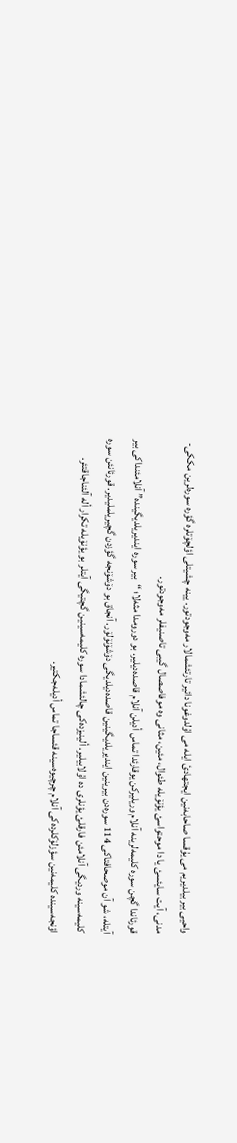واحیی بیر بیلدیریم می یۇقسا صاحابەنین ایجتهادئ ایلە می اۇلدوغونا دائیر تارتئشمالار مەوجودتور. یینە چشیتلی اؤلچۆتلرە گؤرە سورەلرین مککی-مدنی، آیت سایئسئ یا دا موحتواسئ یؤنۆیلە طئوال، مئین، مثانی وە موفاصصال گیبی تاصنیفلر مەوجودتور.
قورئاندا گچن سورە کلیمەلرینە آنلام وریلیرکن یوقارئدا تماس أدیلن آنلام قاصدەدیلیر. بو دورومدا مثەلا؛ “بیر سورە ایندیریلدیگیندە” آنلامئنداکی بیر آیتلە، شو آن موصحافتاکی 114 سورەدن بیرینین ایندیریلدیگینین قاصدەدیلدیگی دۆشۆنۆلۆر. آنجاق بو دۆشۆنجە گؤزدن گچیریلملیدیر. قورئانئن سورە کلیمەسینە وردیگی آنلامئن فارقلئ یؤنلری دە اۇلابیلیر. ألینیزدەکی چالئشمادا سورە کلیمەسینین گچتیگی آیتلر بو یؤنۆیلە تکرار ألە آلئناجاقتئر. اؤنجەسیندە کلیمەنین سؤزلۆکلردەکی آنلام چرچیوەسینە قئساجا تماس أدیلەجکتیر.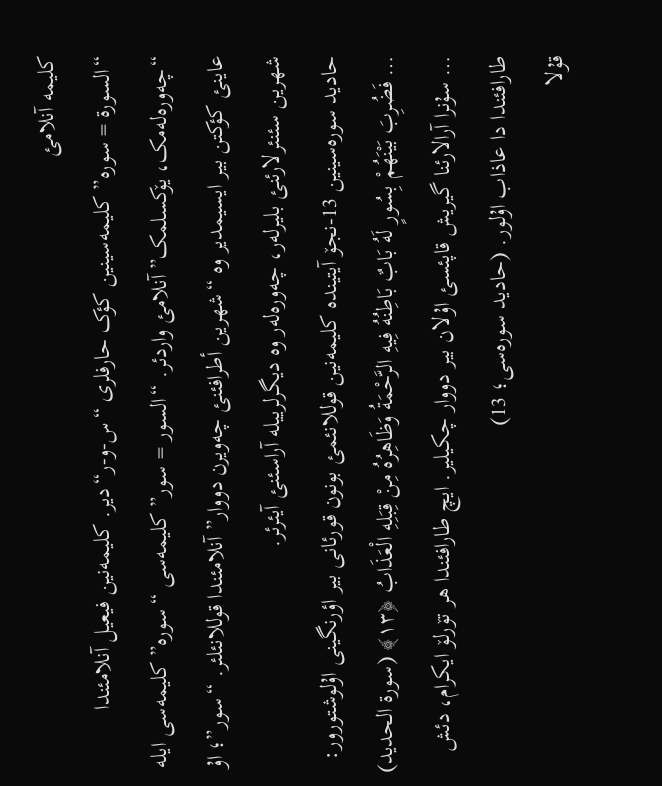کلیمە آنلامئ
“السورة = سورە” کلیمەسینین کؤک حارفلری “س-و-ر“دیر. کلیمەنین فیعیل آنلامئندا “چەورەلەمک، یۆکسلمک” آنلامئ واردئر. “السور = سور” کلیمەسی “سورە” کلیمەسی ایلە عاینئ کؤکتن بیر ایسیمدیر وە “شهرین أطرافئنئ چەویرن دووار” آنلامئندا قوللانئلئر. “سور”؛ اۇ شهرین سئنئرلارئنئ بلیرلەر، چەورەلەر وە دیگرلرییلە آراسئنئ آیئرئر.
حادید سورەسینین 13-نجۆ آیتیندە کلیمەنین قوللانئمئ بونون قورئانی بیر اؤرنگینی اۇلوشتورور:
… فَضُرِبَ بَيْنَهُمْ بِسُورٍ لَهُ بَابٌ بَاطِنُهُ فِيهِ الرَّحْمَةُ وَظَاهِرُهُ مِنْ قِبَلِهِ الْعَذَابُ ﴿۱۳﴾ (سورة الحدید)
… سۇنرا آرالارئنا گیریش قاپئسئ اۇلان بیر دووار چکیلیر. ایچ طارافئندا هر تۆرلۆ ایکرام، دئش طارافئندا دا عاذاب اۇلور. (حادید سورەسی؛ 13)
قۇلا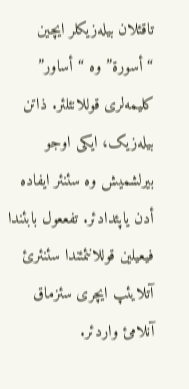تاقئلان بیلەزیکلر ایچین “أسورة” وە “أساور” کلیمەلری قوللانئلئر. ذاتن بیلەزیک، ایکی اوجو بیرلشمیش وە سئنئر ایفادە أدن یاپئدادئر. تفععول بابئندا فیعیلین قوللانئمئندا سئنئرئ آتلایئپ ایچری سئزماق آنلامئ واردئر.